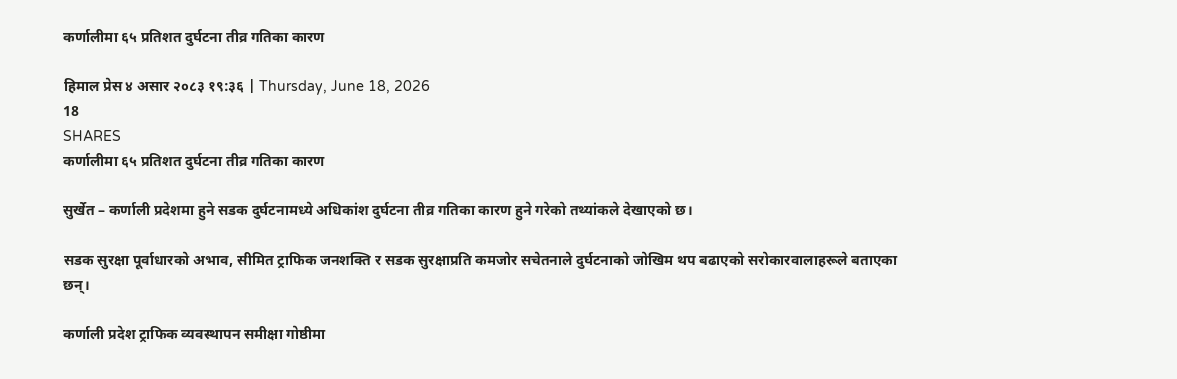कर्णालीमा ६५ प्रतिशत दुर्घटना तीव्र गतिका कारण

हिमाल प्रेस ४ असार २०८३ १९:३६ | Thursday, June 18, 2026
18
SHARES
कर्णालीमा ६५ प्रतिशत दुर्घटना तीव्र गतिका कारण

सुर्खेत – कर्णाली प्रदेशमा हुने सडक दुर्घटनामध्ये अधिकांश दुर्घटना तीव्र गतिका कारण हुने गरेको तथ्यांकले देखाएको छ।

सडक सुरक्षा पूर्वाधारको अभाव, सीमित ट्राफिक जनशक्ति र सडक सुरक्षाप्रति कमजोर सचेतनाले दुर्घटनाको जोखिम थप बढाएको सरोकारवालाहरूले बताएका छन्।

कर्णाली प्रदेश ट्राफिक व्यवस्थापन समीक्षा गोष्ठीमा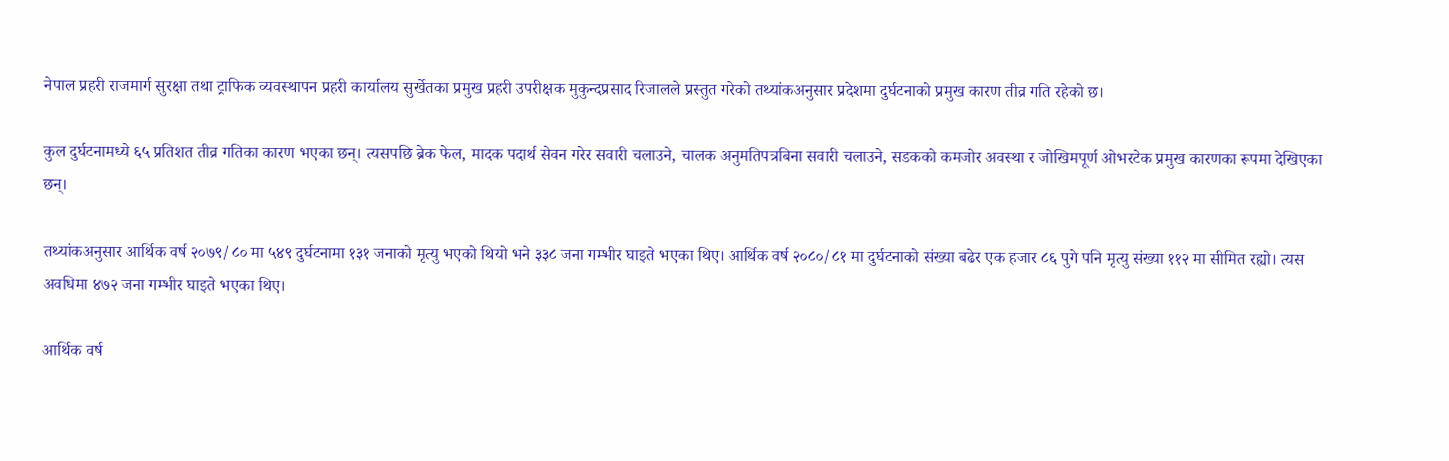नेपाल प्रहरी राजमार्ग सुरक्षा तथा ट्राफिक व्यवस्थापन प्रहरी कार्यालय सुर्खेतका प्रमुख प्रहरी उपरीक्षक मुकुन्दप्रसाद रिजालले प्रस्तुत गरेको तथ्यांकअनुसार प्रदेशमा दुर्घटनाको प्रमुख कारण तीव्र गति रहेको छ।

कुल दुर्घटनामध्ये ६५ प्रतिशत तीव्र गतिका कारण भएका छन्। त्यसपछि ब्रेक फेल, मादक पदार्थ सेवन गरेर सवारी चलाउने, चालक अनुमतिपत्रबिना सवारी चलाउने, सडकको कमजोर अवस्था र जोखिमपूर्ण ओभरटेक प्रमुख कारणका रूपमा देखिएका छन्।

तथ्यांकअनुसार आर्थिक वर्ष २०७९/८० मा ५४९ दुर्घटनामा १३१ जनाको मृत्यु भएको थियो भने ३३८ जना गम्भीर घाइते भएका थिए। आर्थिक वर्ष २०८०/८१ मा दुर्घटनाको संख्या बढेर एक हजार ८६ पुगे पनि मृत्यु संख्या ११२ मा सीमित रह्यो। त्यस अवधिमा ४७२ जना गम्भीर घाइते भएका थिए।

आर्थिक वर्ष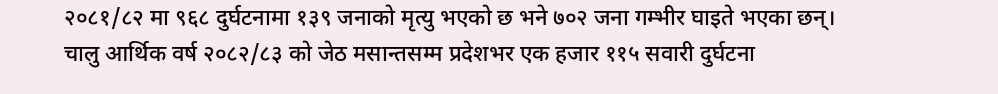२०८१/८२ मा ९६८ दुर्घटनामा १३९ जनाको मृत्यु भएको छ भने ७०२ जना गम्भीर घाइते भएका छन्। चालु आर्थिक वर्ष २०८२/८३ को जेठ मसान्तसम्म प्रदेशभर एक हजार ११५ सवारी दुर्घटना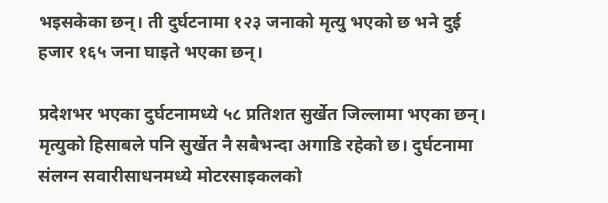भइसकेका छन्। ती दुर्घटनामा १२३ जनाको मृत्यु भएको छ भने दुई हजार १६५ जना घाइते भएका छन्।

प्रदेशभर भएका दुर्घटनामध्ये ५८ प्रतिशत सुर्खेत जिल्लामा भएका छन्। मृत्युको हिसाबले पनि सुर्खेत नै सबैभन्दा अगाडि रहेको छ। दुर्घटनामा संलग्न सवारीसाधनमध्ये मोटरसाइकलको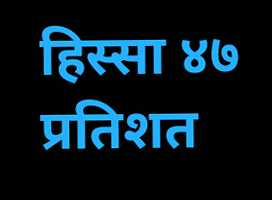हिस्सा ४७ प्रतिशत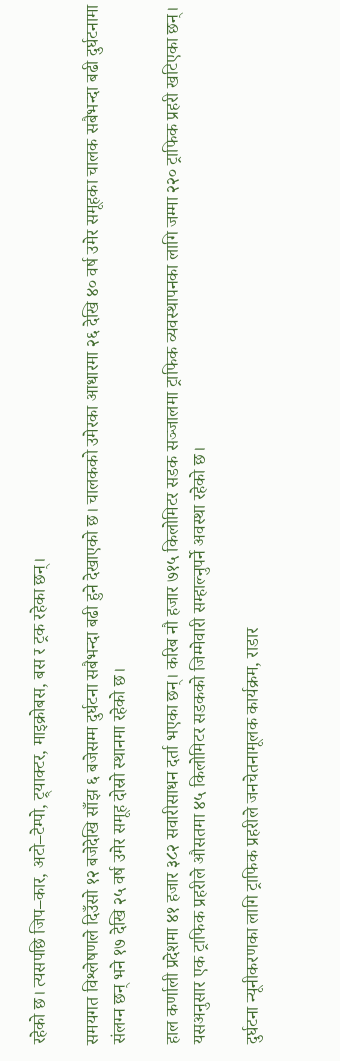रहेको छ। त्यसपछि जिप–कार, अटो–टेम्पो, ट्र्याक्टर, माइक्रोबस, बस र ट्रक रहेका छन्।

समयगत विश्लेषणले दिउँसो १२ बजेदेखि साँझ ६ बजेसम्म दुर्घटना सबैभन्दा बढी हुने देखाएको छ। चालकको उमेरका आधारमा २६ देखि ४० वर्ष उमेर समूहका चालक सबैभन्दा बढी दुर्घटनामा संलग्न छन् भने १७ देखि २५ वर्ष उमेर समूह दोस्रो स्थानमा रहेको छ।

हाल कर्णाली प्रदेशमा ४१ हजार ३८२ सवारीसाधन दर्ता भएका छन्। करिब नौ हजार ७१५ किलोमिटर सडक सञ्जालमा ट्राफिक व्यवस्थापनका लागि जम्मा २२० ट्राफिक प्रहरी खटिएका छन्। यसअनुसार एक ट्राफिक प्रहरीले औसतमा ४५ किलोमिटर सडकको जिम्मेवारी सम्हाल्नुपर्ने अवस्था रहेको छ।

दुर्घटना न्यूनीकरणका लागि ट्राफिक प्रहरीले जनचेतनामूलक कार्यक्रम, राडार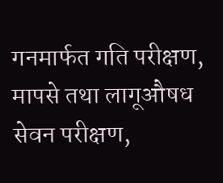गनमार्फत गति परीक्षण, मापसे तथा लागूऔषध सेवन परीक्षण,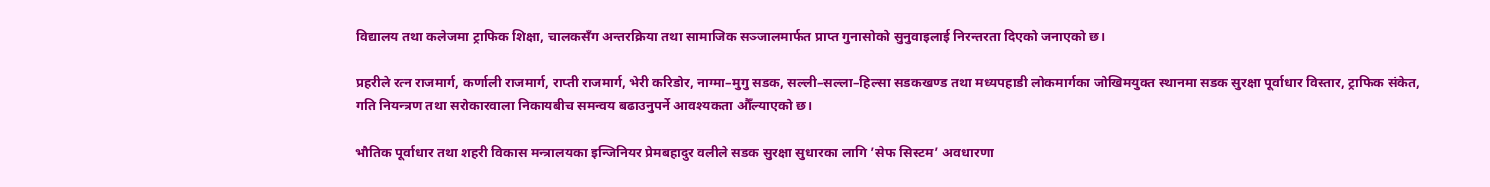विद्यालय तथा कलेजमा ट्राफिक शिक्षा, चालकसँग अन्तरक्रिया तथा सामाजिक सञ्जालमार्फत प्राप्त गुनासोको सुनुवाइलाई निरन्तरता दिएको जनाएको छ।

प्रहरीले रत्न राजमार्ग, कर्णाली राजमार्ग, राप्ती राजमार्ग, भेरी करिडोर, नाग्मा–मुगु सडक, सल्ली–सल्ला–हिल्सा सडकखण्ड तथा मध्यपहाडी लोकमार्गका जोखिमयुक्त स्थानमा सडक सुरक्षा पूर्वाधार विस्तार, ट्राफिक संकेत, गति नियन्त्रण तथा सरोकारवाला निकायबीच समन्वय बढाउनुपर्ने आवश्यकता औँल्याएको छ।

भौतिक पूर्वाधार तथा शहरी विकास मन्त्रालयका इन्जिनियर प्रेमबहादुर वलीले सडक सुरक्षा सुधारका लागि ’सेफ सिस्टम’ अवधारणा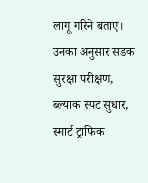लागू गरिने बताए। उनका अनुसार सडक सुरक्षा परीक्षण, ब्ल्याक स्पट सुधार, स्मार्ट ट्राफिक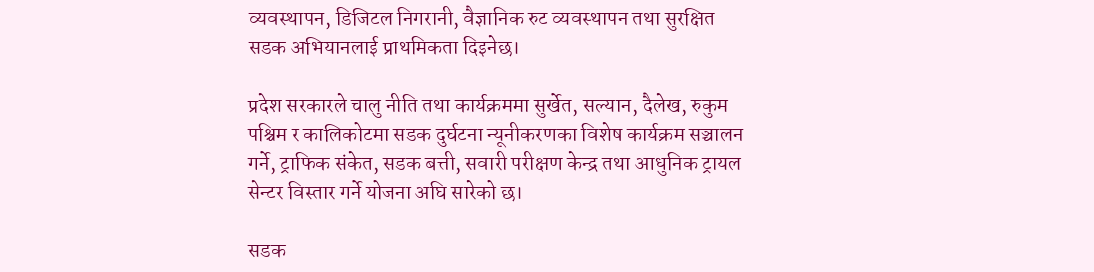व्यवस्थापन, डिजिटल निगरानी, वैज्ञानिक रुट व्यवस्थापन तथा सुरक्षित सडक अभियानलाई प्राथमिकता दिइनेछ।

प्रदेश सरकारले चालु नीति तथा कार्यक्रममा सुर्खेत, सल्यान, दैलेख, रुकुम पश्चिम र कालिकोटमा सडक दुर्घटना न्यूनीकरणका विशेष कार्यक्रम सञ्चालन गर्ने, ट्राफिक संकेत, सडक बत्ती, सवारी परीक्षण केन्द्र तथा आधुनिक ट्रायल सेन्टर विस्तार गर्ने योजना अघि सारेको छ।

सडक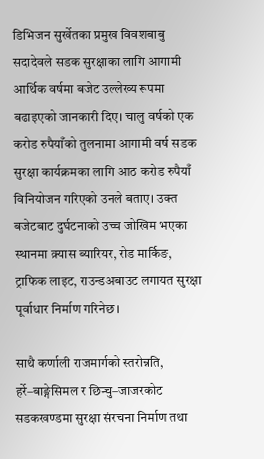डिभिजन सुर्खेतका प्रमुख विवशबाबु सदादेवले सडक सुरक्षाका लागि आगामी आर्थिक वर्षमा बजेट उल्लेख्य रूपमा बढाइएको जानकारी दिए। चालु वर्षको एक करोड रुपैयाँको तुलनामा आगामी वर्ष सडक सुरक्षा कार्यक्रमका लागि आठ करोड रुपैयाँ विनियोजन गरिएको उनले बताए। उक्त बजेटबाट दुर्घटनाको उच्च जोखिम भएका स्थानमा क्र्यास ब्यारियर, रोड मार्किङ, ट्राफिक लाइट, राउन्डअबाउट लगायत सुरक्षा पूर्वाधार निर्माण गरिनेछ।

साथै कर्णाली राजमार्गको स्तरोन्नति, हर्रे–बाङ्गेसिमल र छिन्चु–जाजरकोट सडकखण्डमा सुरक्षा संरचना निर्माण तथा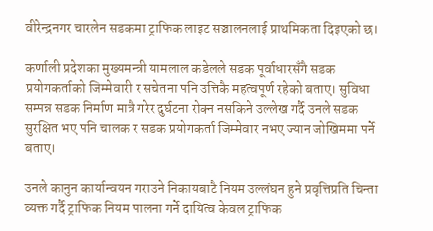वीरेन्द्रनगर चारलेन सडकमा ट्राफिक लाइट सञ्चालनलाई प्राथमिकता दिइएको छ।

कर्णाली प्रदेशका मुख्यमन्त्री यामलाल कडेलले सडक पूर्वाधारसँगै सडक प्रयोगकर्ताको जिम्मेवारी र सचेतना पनि उत्तिकै महत्वपूर्ण रहेको बताए। सुविधा सम्पन्न सडक निर्माण मात्रै गरेर दुर्घटना रोक्न नसकिने उल्लेख गर्दै उनले सडक सुरक्षित भए पनि चालक र सडक प्रयोगकर्ता जिम्मेवार नभए ज्यान जोखिममा पर्ने बताए।

उनले कानुन कार्यान्वयन गराउने निकायबाटै नियम उल्लंघन हुने प्रवृत्तिप्रति चिन्ता व्यक्त गर्दै ट्राफिक नियम पालना गर्ने दायित्व केवल ट्राफिक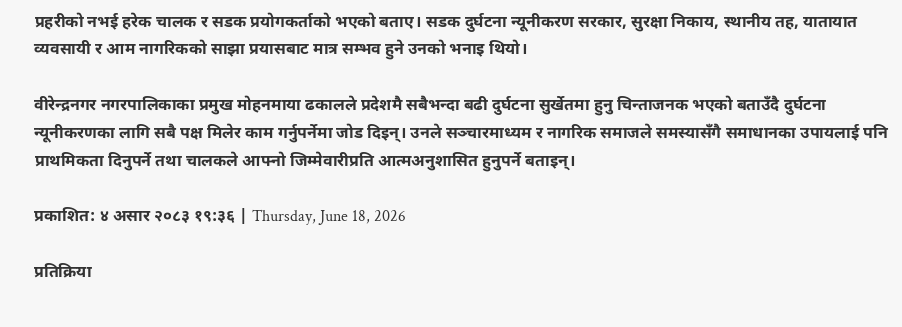प्रहरीको नभई हरेक चालक र सडक प्रयोगकर्ताको भएको बताए। सडक दुर्घटना न्यूनीकरण सरकार, सुरक्षा निकाय, स्थानीय तह, यातायात व्यवसायी र आम नागरिकको साझा प्रयासबाट मात्र सम्भव हुने उनको भनाइ थियो।

वीरेन्द्रनगर नगरपालिकाका प्रमुख मोहनमाया ढकालले प्रदेशमै सबैभन्दा बढी दुर्घटना सुर्खेतमा हुनु चिन्ताजनक भएको बताउँदै दुर्घटना न्यूनीकरणका लागि सबै पक्ष मिलेर काम गर्नुपर्नेमा जोड दिइन्। उनले सञ्चारमाध्यम र नागरिक समाजले समस्यासँगै समाधानका उपायलाई पनि प्राथमिकता दिनुपर्ने तथा चालकले आफ्नो जिम्मेवारीप्रति आत्मअनुशासित हुनुपर्ने बताइन्।

प्रकाशित: ४ असार २०८३ १९:३६ | Thursday, June 18, 2026

प्रतिक्रिया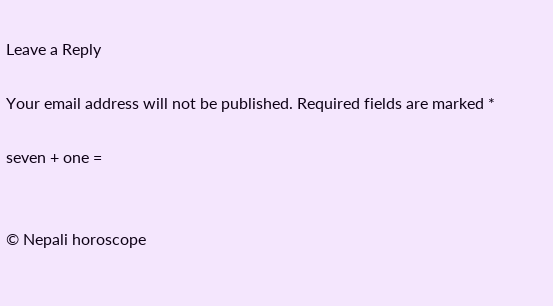Leave a Reply

Your email address will not be published. Required fields are marked *

seven + one =


© Nepali horoscope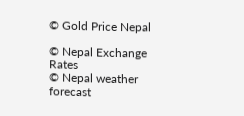© Gold Price Nepal

© Nepal Exchange Rates
© Nepal weather forecast